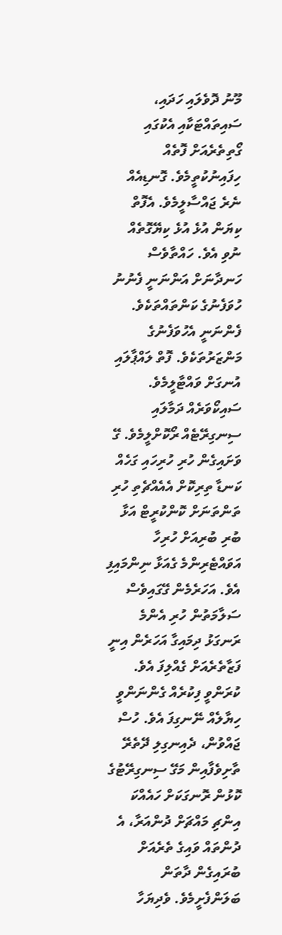މޫނު ދޮވެލައި ހަދައި، ސައިތައްޓަކާއި އެކުގައި ގޯތިތެރެއަށް ފޮތެއް ހިފައިނުކުތީމެވެ. ގޮނޑިއެއް ނެރެ ޖައްސާލީމެވެ. އެފޮތް ކިޔަން އުޅެ އުޅެ ކިޔޭގޮތެއް ނުވި އެވެ. ހައްތާވެސް ހަނދާނަށް އަންނަނީ ފެނުނު ހުވަފެނުގެ ކަންތައްތަކެވެ. ފެންނަނީ އެހުވަފެނުގެ މަންޒަރުތަކެވެ. ފޮތް ލައްޕާލައި އުނގަށް ވައްޓާލީމެވެ. ސައިކޯވަރެއް ދަމާލައި ސިނގިރޭޓެއް ރޯކޮށްލީމެވެ. ގޭ ވަށައިގެން ހުރި ހުރިހައި ގަހެއް ކަނޑާ ތިރިކޮށް އެއެއްޗެތި ހުރި ތަންތަނަށް ކޮންކުރީޓް އަޅާ ބުރި ބުރިއަށް ހުރިހާ އަވައްޓެރިންމެ ގެއަޅާ ނިންމައިފި އެވެ. އަހަރެމެން ގޭގައިވެސް ސަލާމަތުން ހުރި އެންމެ ރަނގަޅު ދިމައިގާ އަހަރެން އިނީ ފަޒާތެރެއަށް ގެއްލިފަ އެވެ. ކުރަންވީ ފިކުރެއް ގެންނަންވީ ހިޔާލެއް ނޭނގިފަ އެވެ. ހުސް ޖައްވުން، ދެއިނގިލި ދޭތެރޭ ތާށިވެފާއިން މަގޭ ސިނގިރޭޓުގެ ކޮޅުން ރޮނގަކަށް ހައެއްކަ އިންޗި މައްޗަށް ދުންއަރާ، އެ ދުންތައް ވައިގެ ތެރެއަށް ބުރައިގެން ދާތަން ބަލަންފެށީމެވެ. ވެދިޔަހާ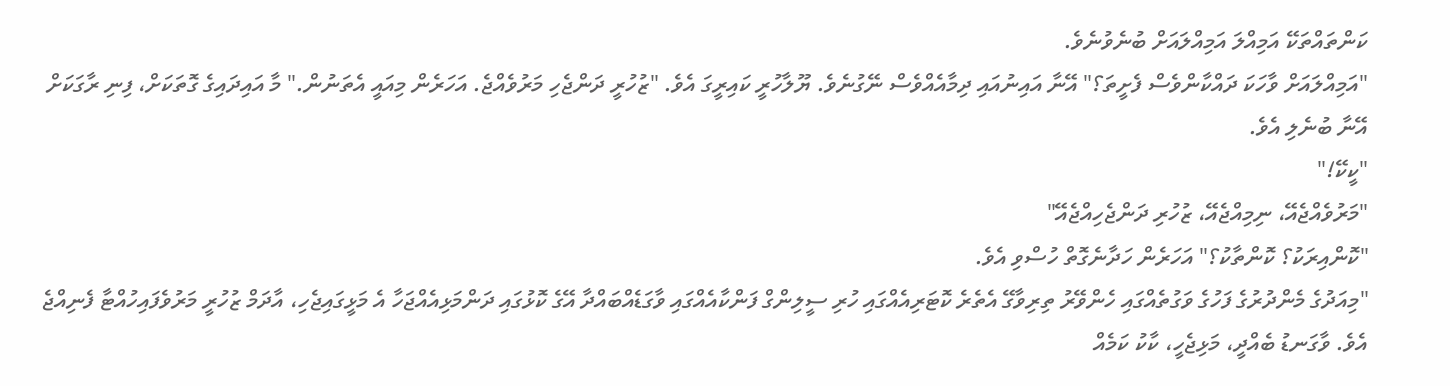ކަންތައްތަކޭ އަމިއްލަ އަމިއްލައަށް ބުނެވުނެވެ.
"އަމިއްލައަށް ވާހަކަ ދައްކާންވެސް ފެށީތަ؟" އޭނާ އައިނުއައި ދިމާއެއްވެސް ނޭގުނެވެ. ޔޫލާހުރީ ކައިރީގަ އެވެ. "ޒުހުރީ ދަންޖެހި މަރުވެއްޖެ. އަހަރެން މިއައީ އެތަނުން." މާ އައިދައިގެ ގޮތަކަށް، ފިނި ރާގަކަށް އޭނާ ބުނެލި އެވެ.
"ކީކޭ!"
"މަރުވެއްޖެއޭ، ނިމިއްޖެއޭ، ޒުހުރި ދަންޖެހިއްޖެއޭ"
"ކޮންއިރަކު؟ ކޮންތާކު؟" އަހަރެން ހަދާނެގޮތް ހުސްވި އެވެ.
"މިއަދުގެ މެންދުރުގެ ފަހުގެ ވަގުތެއްގައި ހެންވޭރު ތިރިވާގޭ އެތެރެ ކޮޓަރިއެއްގައި ހުރި ސީލިންގް ފަންކާއެއްގައި ވާގަޑެއްބައްދާ އޭގެ ކޮޅުގައި ދަންމަޅިއެއްޖަހާ އެ މަޅީގައިޖެހި، އާދަމް ޒުހުރީ މަރުވެފައިހުއްޓާ ފެނިއްޖެ އެވެ. ވާގަނޑު ބެއްދީ، މަޅިޖެހީ، ކާކު ކަމެއް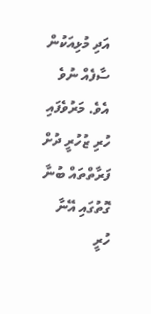އަދި މުޅިއަކުން ސާފެއް ނުވެ އެވެ. މަރުވެފައި ހުރި ޒުހުރީ ދުށް ފަރާތްތައް ބުނާ ގޮތުގައި އޭނާ ހުރީ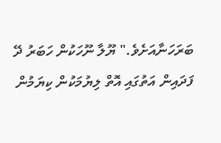ބަރަހަނާއަށެވެ." ޔޫލާ ނޫހަކުން ހަބަރު ދޭ ފަދައިން އަތުގައި އޮތް ލިޔުމަކުން ކިޔަމުން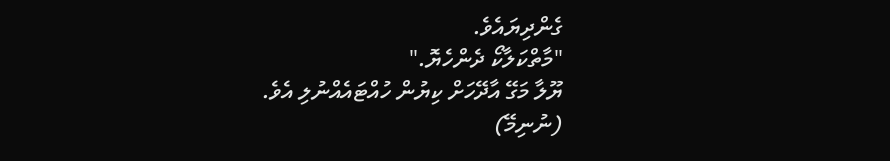ގެންދިޔައެވެ.
"މާތްކަލާކޯ ދެންހެޔޮ."
ޔޫލާ މަގޭ އާދޭހަށް ކިޔުން ހުއްޓައެއްނުލި އެވެ.
(ނުނިމޭ)